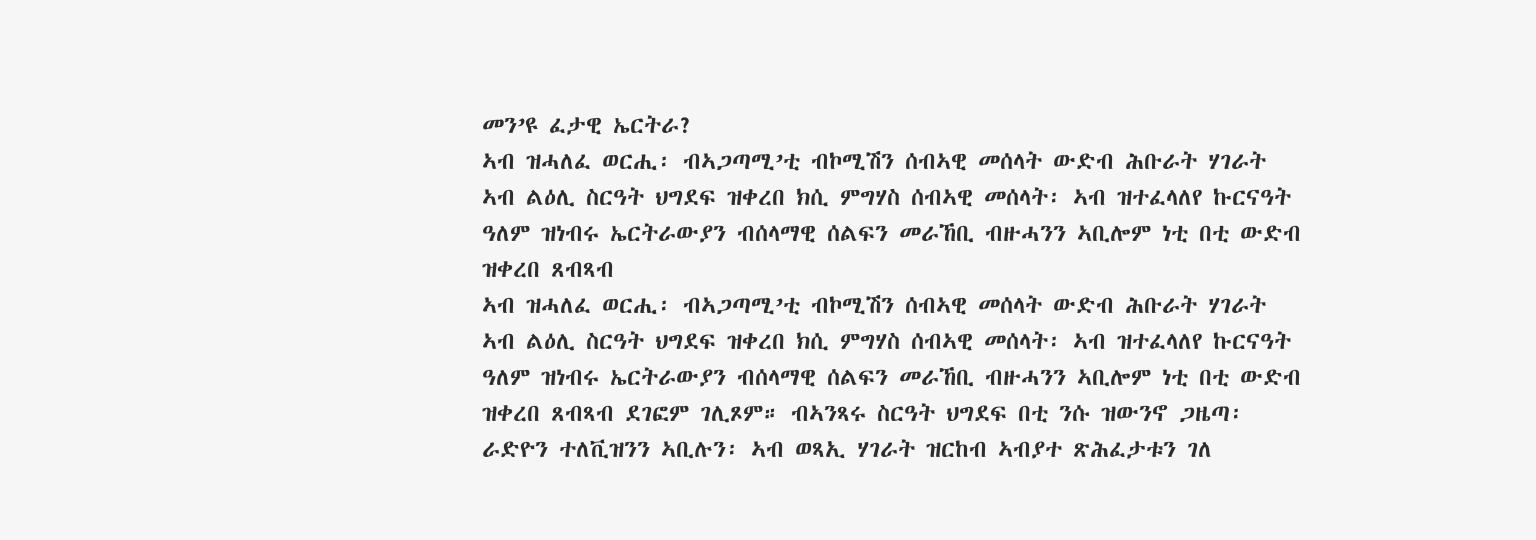መን’ዩ ፈታዊ ኤርትራ?
ኣብ ዝሓለፈ ወርሒ፡ ብኣጋጣሚ’ቲ ብኮሚሽን ሰብኣዊ መሰላት ውድብ ሕቡራት ሃገራት ኣብ ልዕሊ ስርዓት ህግደፍ ዝቀረበ ክሲ ምግሃስ ሰብኣዊ መሰላት፡ ኣብ ዝተፈላለየ ኩርናዓት ዓለም ዝነብሩ ኤርትራውያን ብሰላማዊ ሰልፍን መራኸቢ ብዙሓንን ኣቢሎም ነቲ በቲ ውድብ ዝቀረበ ጸብጻብ
ኣብ ዝሓለፈ ወርሒ፡ ብኣጋጣሚ’ቲ ብኮሚሽን ሰብኣዊ መሰላት ውድብ ሕቡራት ሃገራት ኣብ ልዕሊ ስርዓት ህግደፍ ዝቀረበ ክሲ ምግሃስ ሰብኣዊ መሰላት፡ ኣብ ዝተፈላለየ ኩርናዓት ዓለም ዝነብሩ ኤርትራውያን ብሰላማዊ ሰልፍን መራኸቢ ብዙሓንን ኣቢሎም ነቲ በቲ ውድብ ዝቀረበ ጸብጻብ ደገፎም ገሊጾም። ብኣንጻሩ ስርዓት ህግደፍ በቲ ንሱ ዝውንኖ ጋዜጣ፡ ራድዮን ተለቪዝንን ኣቢሉን፡ ኣብ ወጻኢ ሃገራት ዝርከብ ኣብያተ ጽሕፈታቱን ገለ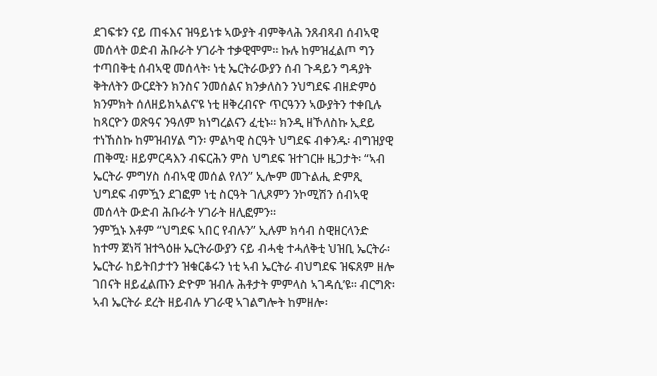ደገፍቱን ናይ ጠፋእና ዝዓይነቱ ኣውያት ብምቅላሕ ንጸብጻብ ሰብኣዊ መሰላት ወድብ ሕቡራት ሃገራት ተቃዊሞም። ኩሉ ከምዝፈልጦ ግን ተጣበቅቲ ሰብኣዊ መሰላት፡ ነቲ ኤርትራውያን ሰብ ጉዳይን ግዳያት ቅትለትን ውርደትን ክንስና ንመሰልና ክንቃለስን ንህግደፍ ብዘድምዕ ክንምክት ሰለዘይክኣልና’ዩ ነቲ ዘቅረብናዮ ጥርዓንን ኣውያትን ተቀቢሉ ከጻርዮን ወጽዓና ንዓለም ክነግረልናን ፈቲኑ። ክንዲ ዘኾለስኩ ኢደይ ተነኸስኩ ከምዝብሃል ግን፡ ምልካዊ ስርዓት ህግደፍ ብቀንዱ፡ ብግዝያዊ ጠቅሚ፡ ዘይምርዳእን ብፍርሕን ምስ ህግደፍ ዝተገርዙ ዜጋታት፡ “ኣብ ኤርትራ ምግሃስ ሰብኣዊ መሰል የለን” ኢሎም መጉልሒ ድምጺ ህግደፍ ብምዃን ደገፎም ነቲ ስርዓት ገሊጾምን ንኮሚሽን ሰብኣዊ መሰላት ውድብ ሕቡራት ሃገራት ዘሊፎምን።
ንምዃኑ እቶም “ህግደፍ ኣበር የብሉን” ኢሉም ክሳብ ስዊዘርላንድ ከተማ ጀነቫ ዝተጓዕዙ ኤርትራውያን ናይ ብሓቂ ተሓለቅቲ ህዝቢ ኤርትራ፡ ኤርትራ ከይትበታተን ዝቁርቆሩን ነቲ ኣብ ኤርትራ ብህግደፍ ዝፍጸም ዘሎ ገበናት ዘይፈልጡን ድዮም ዝብሉ ሕቶታት ምምላስ ኣገዳሲ’ዩ። ብርግጽ፡ ኣብ ኤርትራ ደረት ዘይብሉ ሃገራዊ ኣገልግሎት ከምዘሎ፡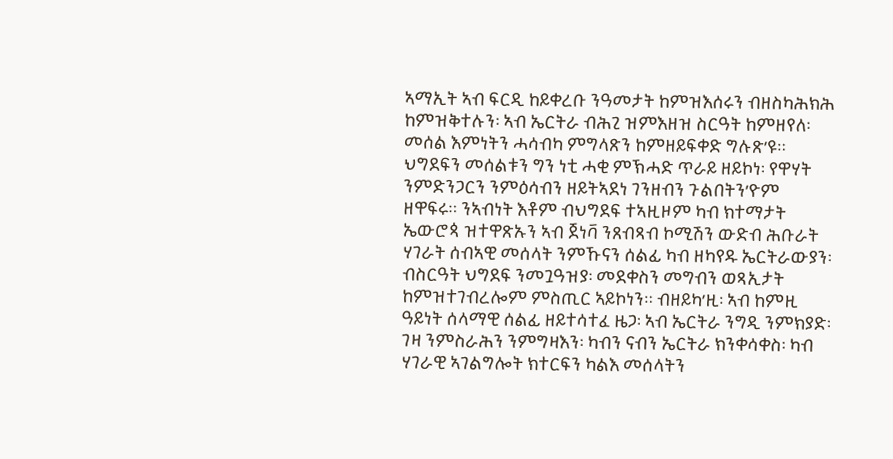ኣማኢት ኣብ ፍርዲ ከይቀረቡ ንዓመታት ከምዝእሰሩን ብዘስካሕክሕ ከምዝቅተሉን፡ ኣብ ኤርትራ ብሕጊ ዝምእዘዝ ስርዓት ከምዘየለ፡ መሰል እምነትን ሓሳብካ ምግላጽን ከምዘይፍቀድ ግሉጽ’ዩ። ህግደፍን መሰልቱን ግን ነቲ ሓቂ ምኽሓድ ጥራይ ዘይኮነ፡ የዋሃት ንምድንጋርን ንምዕሳብን ዘይትኣደነ ገንዘብን ጉልበትን’ዮም ዘዋፍሩ። ንኣብነት እቶም ብህግደፍ ተኣዚዞም ካብ ክተማታት ኤውሮጳ ዝተዋጽኡን ኣብ ጀነቫ ንጸብጻብ ኮሚሽን ውድብ ሕቡራት ሃገራት ሰብኣዊ መሰላት ንምኹናን ሰልፊ ካብ ዘካየዱ ኤርትራውያን፡ ብስርዓት ህግደፍ ንመጓዓዝያ፡ መደቀስን መግብን ወጻኢታት ከምዝተገብረሎም ምስጢር ኣይኮነን። ብዘይካ’ዚ፡ ኣብ ከምዚ ዓይነት ሰላማዊ ሰልፊ ዘይተሳተፈ ዜጋ፡ ኣብ ኤርትራ ንግዲ ንምክያድ፡ ገዛ ንምስራሕን ንምግዛእን፡ ካብን ናብን ኤርትራ ክንቀሳቀስ፡ ካብ ሃገራዊ ኣገልግሎት ክተርፍን ካልእ መሰላትን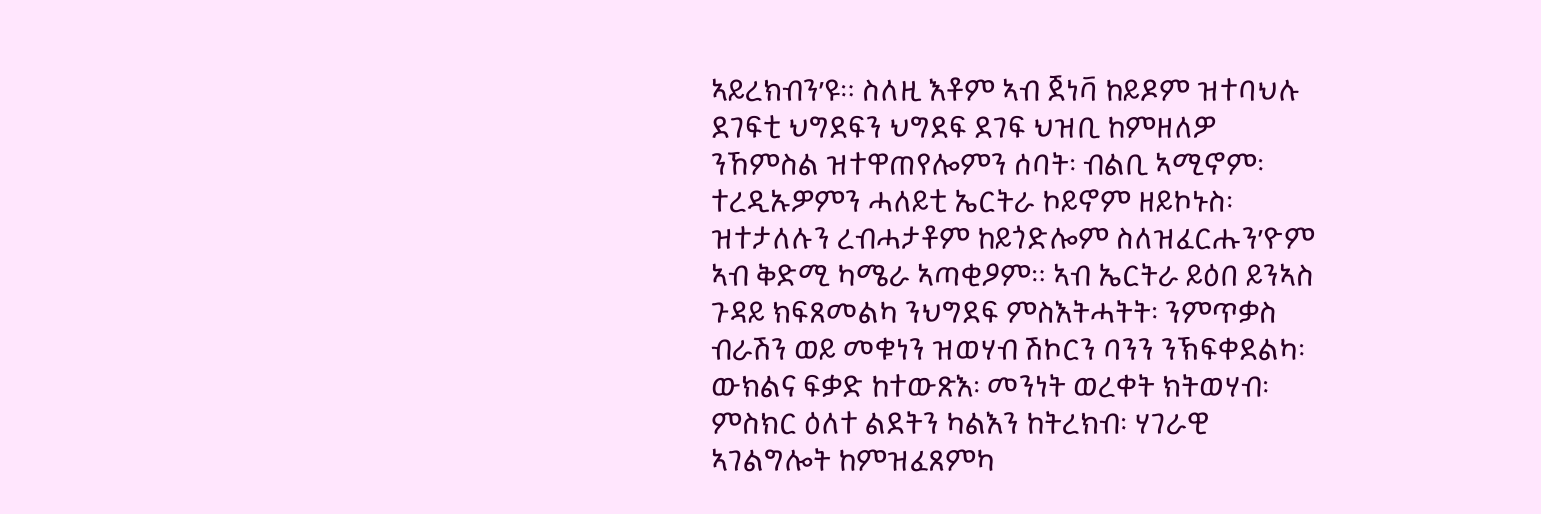ኣይረክብን’ዩ። ስለዚ እቶም ኣብ ጀነቫ ከይዶም ዝተባህሉ ደገፍቲ ህግደፍን ህግደፍ ደገፍ ህዝቢ ከምዘለዎ ንኸምስል ዝተዋጠየሎምን ሰባት፡ ብልቢ ኣሚኖም፡ ተረዲኡዎምን ሓለይቲ ኤርትራ ኮይኖም ዘይኮኑስ፡ ዝተታለሉን ረብሓታቶም ከይጎድሎም ስለዝፈርሑን’ዮም ኣብ ቅድሚ ካሜራ ኣጣቂዖም። ኣብ ኤርትራ ይዕበ ይንኣስ ጉዳይ ክፍጸመልካ ንህግደፍ ምስእትሓትት፡ ንምጥቃስ ብራሽን ወይ መቁነን ዝወሃብ ሽኮርን ባንን ንኽፍቀደልካ፡ ውክልና ፍቃድ ከተውጽእ፡ መንነት ወረቀት ክትወሃብ፡ ምስክር ዕለተ ልደትን ካልእን ከትረክብ፡ ሃገራዊ ኣገልግሎት ከምዝፈጸምካ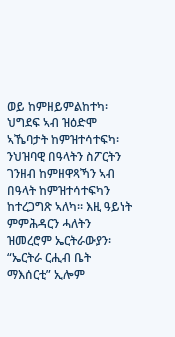ወይ ከምዘይምልከተካ፡ ህግደፍ ኣብ ዝዕድሞ ኣኼባታት ከምዝተሳተፍካ፡ ንህዝባዊ በዓላትን ስፖርትን ገንዘብ ከምዘዋጻኻን ኣብ በዓላት ከምዝተሳተፍካን ከተረጋግጽ ኣለካ። እዚ ዓይነት ምምሕዳርን ሓለትን ዝመረሮም ኤርትራውያን፡ “ኤርትራ ርሒብ ቤት ማእሰርቲ” ኢሎም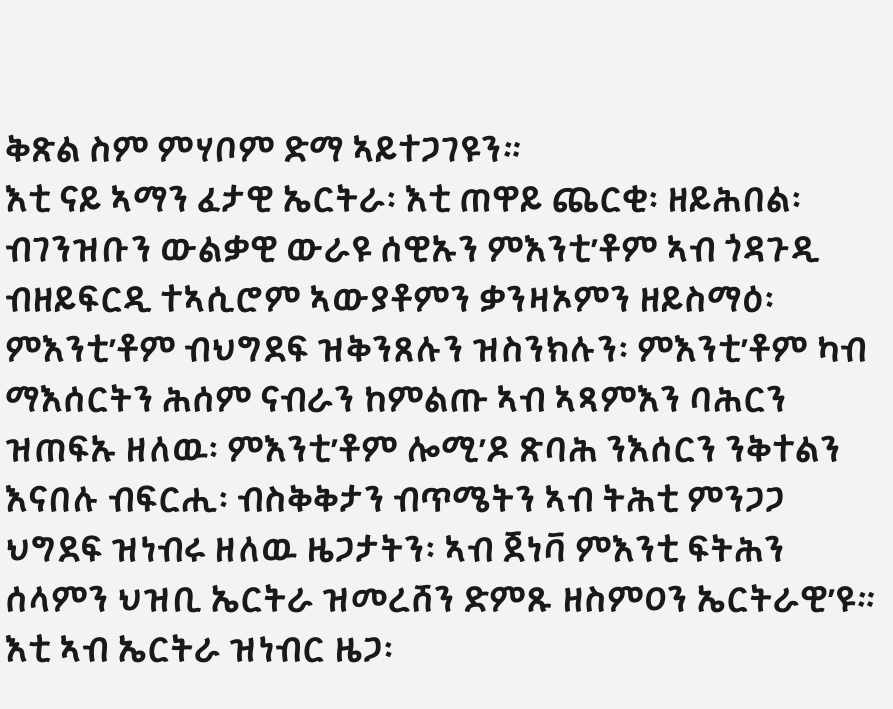ቅጽል ስም ምሃቦም ድማ ኣይተጋገዩን።
እቲ ናይ ኣማን ፈታዊ ኤርትራ፡ እቲ ጠዋይ ጨርቂ፡ ዘይሕበል፡ ብገንዝቡን ውልቃዊ ውራዩ ሰዊኡን ምእንቲ’ቶም ኣብ ጎዳጉዲ ብዘይፍርዲ ተኣሲሮም ኣውያቶምን ቃንዛኦምን ዘይስማዕ፡ ምእንቲ’ቶም ብህግደፍ ዝቅንጸሉን ዝስንክሉን፡ ምእንቲ’ቶም ካብ ማእሰርትን ሕሰም ናብራን ከምልጡ ኣብ ኣጻምእን ባሕርን ዝጠፍኡ ዘለዉ፡ ምእንቲ’ቶም ሎሚ’ዶ ጽባሕ ንእሰርን ንቅተልን እናበሉ ብፍርሒ፡ ብስቅቅታን ብጥሜትን ኣብ ትሕቲ ምንጋጋ ህግደፍ ዝነብሩ ዘለዉ ዜጋታትን፡ ኣብ ጀነቫ ምእንቲ ፍትሕን ሰላምን ህዝቢ ኤርትራ ዝመረሸን ድምጹ ዘስምዐን ኤርትራዊ’ዩ። እቲ ኣብ ኤርትራ ዝነብር ዜጋ፡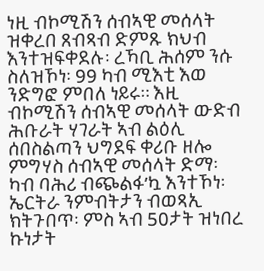ነዚ ብኮሚሽን ሰብኣዊ መሰላት ዝቀረበ ጸብጻብ ድምጹ ክህብ እንተዝፍቀደሉ፡ ረኻቢ ሕሰም ንሱ ስለዝኾነ፡ 99 ካብ ሚእቲ እወ ንድግፎ ምበለ ነይሩ። እዚ ብኮሚሽን ሰብኣዊ መሰላት ውድብ ሕቡራት ሃገራት ኣብ ልዕሊ ሰበስልጣን ህግደፍ ቀሪቡ ዘሎ ምግሃስ ሰብኣዊ መሰላት ድማ፡ ካብ ባሕሪ ብጭልፋ’ኳ እንተኾነ፡ ኤርትራ ንምብትታን ብወጻኢ ክትጉበጥ፡ ምስ ኣብ 50ታት ዝነበረ ኩነታት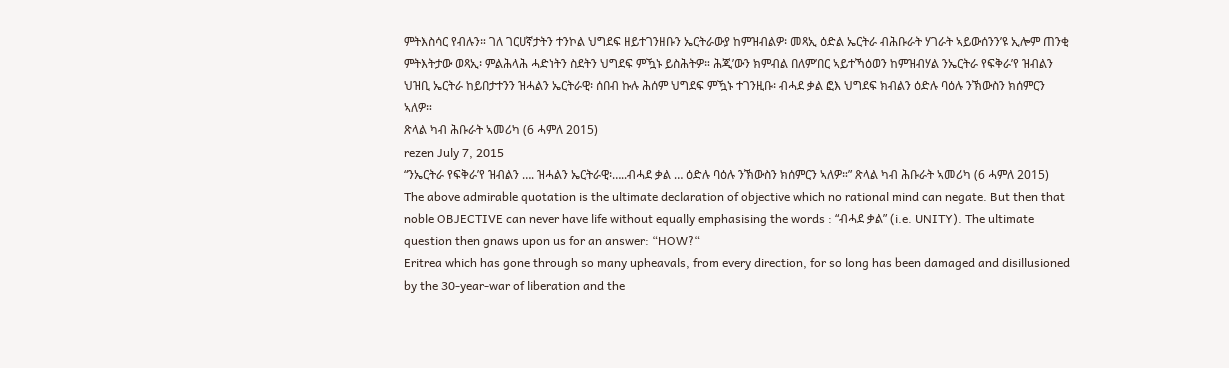ምትእስሳር የብሉን። ገለ ገርሀኛታትን ተንኮል ህግደፍ ዘይተገንዘቡን ኤርትራውያ ከምዝብልዎ፡ መጻኢ ዕድል ኤርትራ ብሕቡራት ሃገራት ኣይውሰንን’ዩ ኢሎም ጠንቂ ምትእትታው ወጻኢ፡ ምልሕላሕ ሓድነትን ስደትን ህግደፍ ምዃኑ ይስሕትዎ። ሕጂ’ውን ክምብል በለም’በር ኣይተኻዕወን ከምዝብሃል ንኤርትራ የፍቅራ’የ ዝብልን ህዝቢ ኤርትራ ከይበታተንን ዝሓልን ኤርትራዊ፡ ሰበብ ኩሉ ሕሰም ህግደፍ ምዃኑ ተገንዚቡ፡ ብሓደ ቃል ፎእ ህግደፍ ክብልን ዕድሉ ባዕሉ ንኽውስን ክሰምርን ኣለዎ።
ጽላል ካብ ሕቡራት ኣመሪካ (6 ሓምለ 2015)
rezen July 7, 2015
“ንኤርትራ የፍቅራ’የ ዝብልን …. ዝሓልን ኤርትራዊ፡…..ብሓደ ቃል … ዕድሉ ባዕሉ ንኽውስን ክሰምርን ኣለዎ።” ጽላል ካብ ሕቡራት ኣመሪካ (6 ሓምለ 2015)
The above admirable quotation is the ultimate declaration of objective which no rational mind can negate. But then that noble OBJECTIVE can never have life without equally emphasising the words : “ብሓደ ቃል” (i.e. UNITY). The ultimate question then gnaws upon us for an answer: “HOW?“
Eritrea which has gone through so many upheavals, from every direction, for so long has been damaged and disillusioned by the 30-year-war of liberation and the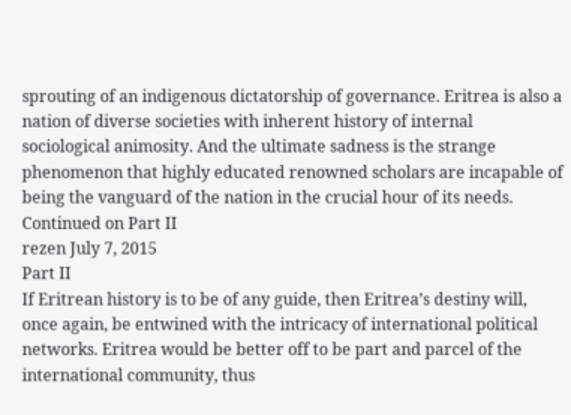sprouting of an indigenous dictatorship of governance. Eritrea is also a nation of diverse societies with inherent history of internal sociological animosity. And the ultimate sadness is the strange phenomenon that highly educated renowned scholars are incapable of being the vanguard of the nation in the crucial hour of its needs. Continued on Part II
rezen July 7, 2015
Part II
If Eritrean history is to be of any guide, then Eritrea’s destiny will, once again, be entwined with the intricacy of international political networks. Eritrea would be better off to be part and parcel of the international community, thus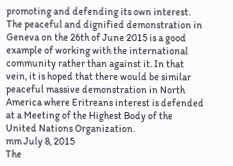promoting and defending its own interest. The peaceful and dignified demonstration in Geneva on the 26th of June 2015 is a good example of working with the international community rather than against it. In that vein, it is hoped that there would be similar peaceful massive demonstration in North America where Eritreans interest is defended at a Meeting of the Highest Body of the United Nations Organization.
mm July 8, 2015
The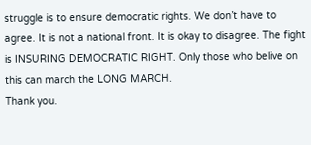struggle is to ensure democratic rights. We don’t have to agree. It is not a national front. It is okay to disagree. The fight is INSURING DEMOCRATIC RIGHT. Only those who belive on this can march the LONG MARCH.
Thank you.